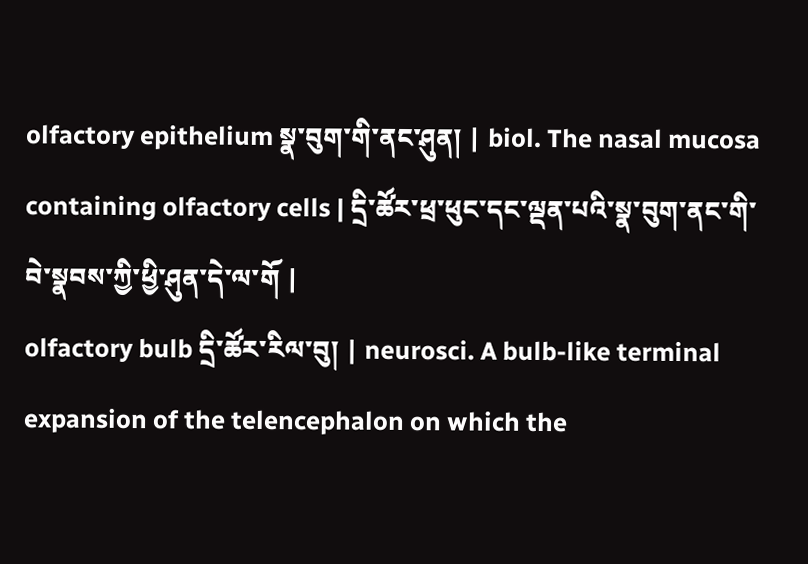olfactory epithelium སྣ་བུག་གི་ནང་ཤུན། | biol. The nasal mucosa containing olfactory cells | དྲི་ཚོར་ཕྲ་ཕུང་དང་ལྡན་པའི་སྣ་བུག་ནང་གི་བེ་སྣབས་ཀྱི་ཕྱི་ཤུན་དེ་ལ་གོ |
olfactory bulb དྲི་ཚོར་རིལ་བུ། | neurosci. A bulb-like terminal expansion of the telencephalon on which the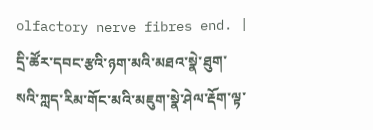olfactory nerve fibres end. | དྲི་ཚོར་དབང་རྩའི་ཉག་མའི་མཐའ་སྣེ་ཐུག་སའི་ཀླད་རིམ་གོང་མའི་མཇུག་སྣེ་ཤེལ་རྡོག་ལྟ་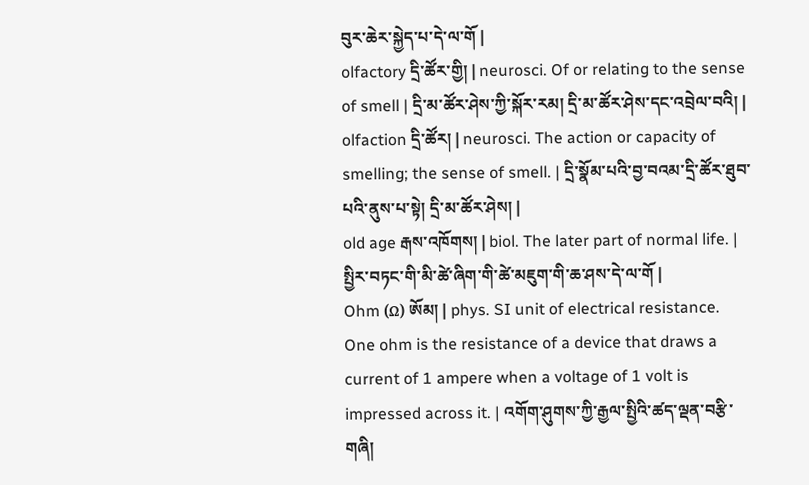བུར་ཆེར་སྐྱེད་པ་དེ་ལ་གོ |
olfactory དྲི་ཚོར་གྱི། | neurosci. Of or relating to the sense of smell | དྲི་མ་ཚོར་ཤེས་ཀྱི་སྐོར་རམ། དྲི་མ་ཚོར་ཤེས་དང་འབྲེལ་བའི། |
olfaction དྲི་ཚོར། | neurosci. The action or capacity of smelling; the sense of smell. | དྲི་སྣོམ་པའི་བྱ་བའམ་དྲི་ཚོར་ཐུབ་པའི་ནུས་པ་སྟེ། དྲི་མ་ཚོར་ཤེས། |
old age རྒས་འཁོགས། | biol. The later part of normal life. | སྤྱིར་བཏང་གི་མི་ཚེ་ཞིག་གི་ཚེ་མཇུག་གི་ཆ་ཤས་དེ་ལ་གོ |
Ohm (Ω) ཨོམ། | phys. SI unit of electrical resistance. One ohm is the resistance of a device that draws a current of 1 ampere when a voltage of 1 volt is impressed across it. | འགོག་ཤུགས་ཀྱི་རྒྱལ་སྤྱིའི་ཚད་ལྡན་བརྩི་གཞི།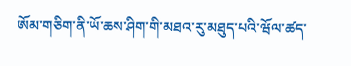ཨོམ་གཅིག་ནི་ཡོ་ཆས་ཤིག་གི་མཐའ་རུ་མཐུད་པའི་ཝོལ་ཚད་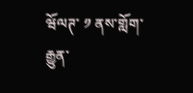ཝོལཊ་ ༡ ནས་གློག་རྒྱུན་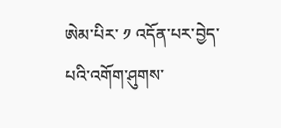ཨེམ་པིར་ ༡ འདོན་པར་བྱེད་པའི་འགོག་ཤུགས་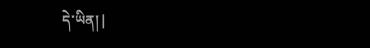དེ་ཡིན། |